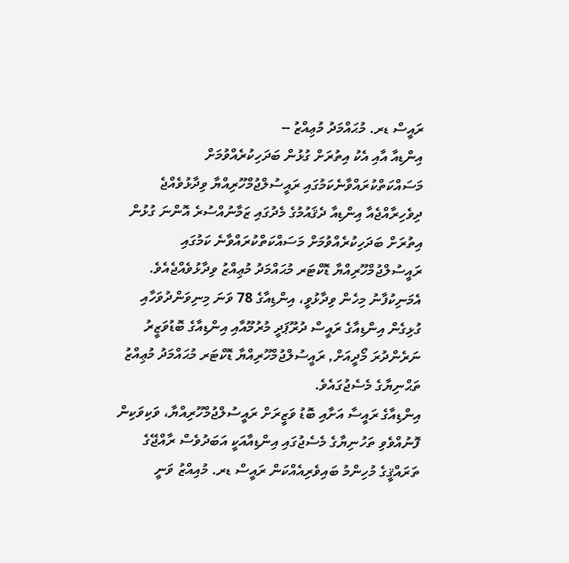ރައީސް ޑރ. މުޙައްމަދު މުޢިއްޒު --
އިންޑިއާ އާއި އެކު އިތުރަށް ގުޅުން ބަދަހިކުރެއްވުމަށް މަސައްކަތްކުރައްވާނެކަމުގައި ރައީސުލްޖުމްހޫރިއްޔާ ވިދާޅުވެއްޖެ
ދިވެހިރާއްޖެއާ އިންޑިއާ ދެޤައުމުގެ މެދުގައި ޒަމާނުއްސުރެ އޮންނަ ގުޅުން އިތުރަށް ބަދަހިކުރެއްވުމަށް މަސައްކަތްކުރައްވާނެ ކަމުގައި ރައީސުލްޖުމްހޫރިއްޔާ ޑޮކްޓަރ މުޙައްމަދު މުޢިއްޒު ވިދާޅުވެއްޖެއެވެ.
އެމަނިކުފާނު މިހެން ވިދާޅުވީ، އިންޑިއާގެ 78 ވަނަ މިނިވަންދުވަހާއި ގުޅިގެން އިންޑިއާގެ ރައީސް ދުރޫޕަދީ މުރުމޫއާއި އިންޑިއާގެ ބޮޑުވަޒީރު ނަރެންދުރަ މޯދީއަށް, ރައީސުލްޖުމްހޫރިއްޔާ ޑޮކްޓަރ މުޙައްމަދު މުޢިއްޒު ތަޙްނިޔާގެ މެސެޖުގައެވެ.
އިންޑިއާގެ ރައީސާ އަށާއި ބޮޑު ވަޒީރަށް ރައީސުލްޖުމްހޫރިއްޔާ، ވަކިވަކިން ފޮނުއްވެވި ތަހުނިޔާގެ މެސެޖުގައި އިންޑިއާއަކީ އަބަދުވެސް ރާއްޖޭގެ ތަރައްޤީގެ މުހިންމު ބައިވެރިއެއްކަން ރައީސް ޑރ. މުއިއްޒު ވަނީ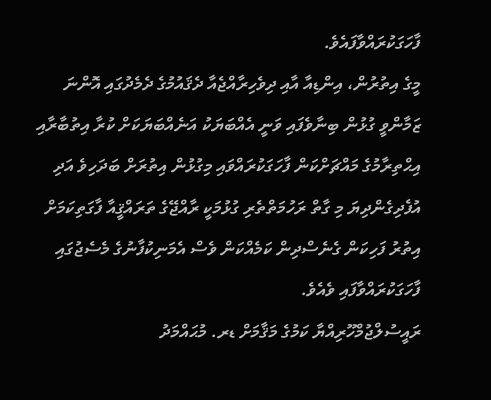ފާހަގަކުރައްވާފައެވެ.
މީގެ އިތުރުން، އިންޑިއާ އާއި ދިވެހިރާއްޖެއާ ދެޤައުމުގެ ދެމެދުގައި އޮންނަ ޒަމާންވީ ގުޅުން ބިނާވެފައި ވަނީ އެއްބަޔަކު އަނެއްބަޔަކަށް ކުރާ އިތުބާރާއި އިޙްތިރާމުގެ މައްޗަށްކަން ފާހަގަކުރައްވައި މިގުޅުން އިތުރަށް ބަދަހިވެ އަދި އުފެދިގެންދިޔަ މި ގާތް ރަހުމަތްތެރި ގުޅުމަކީ ރާއްޖޭގެ ތަރައްޤީއާ ފާގަތިކަމަށް އިތުރު ފަހިކަން ގެނެސްދިން ކަމެއްކަން ވެސް އެމަނިކުފާނުގެ މެސެޖުގައި ފާހަގަކުރައްވާފައި ވެއެވެ.
ރައީސުލްޖުމްހޫރިއްޔާ ކަމުގެ މަޤާމަށް ޑރ. މުޙައްމަދު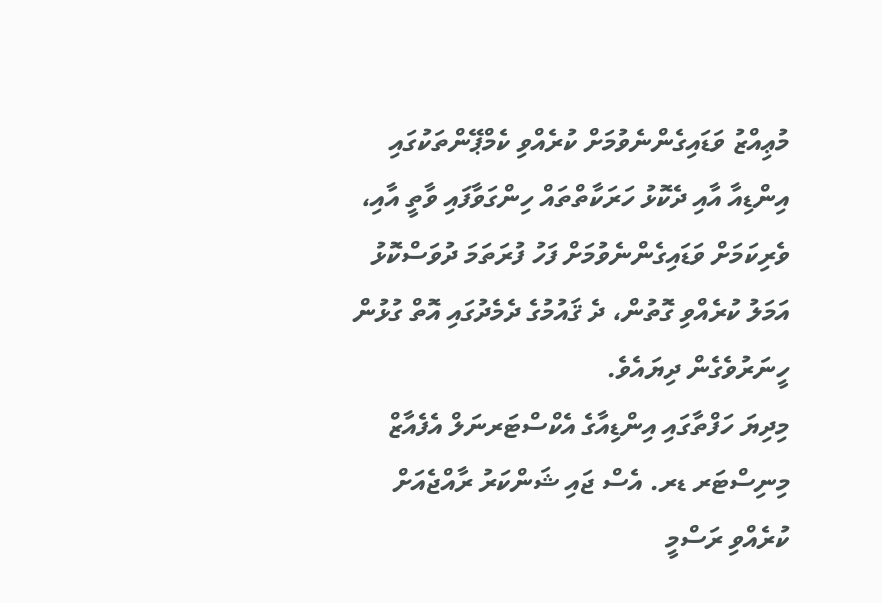މުޢިއްޒު ވަޑައިގެންނެވުމަށް ކުރެއްވި ކެމްޕޭންތަކުގައި އިންޑިއާ އާއި ދެކޮޅު ހަރަކާތްތައް ހިންގަވާފައި ވާތީ އާއި، ވެރިކަމަށް ވަޑައިގެންނެވުމަށް ފަހު ފުރަތަމަ ދުވަސްކޮޅު އަމަލު ކުރެއްވި ގޮތުން، ދެ ޤައުމުގެ ދެމެދުގައި އޮތް ގުޅުން ހީނަރުވެގެން ދިޔައެވެ.
މިދިޔަ ހަފްތާގައި އިންޑިއާގެ އެކްސްޓަރނަލް އެފެއާޒް މިނިސްޓަރ ޑރ. އެސް ޖައި ޝަންކަރު ރާއްޖެއަށް ކުރެއްވި ރަސްމީ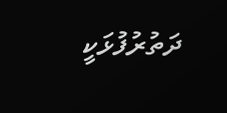ދަތުރުފުޅަކީ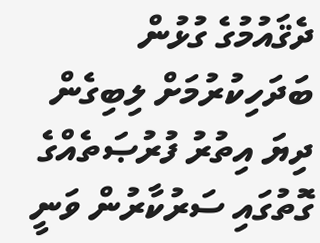ދެޤައުމުގެ ގުޅުން ބަދަހިކުރުމަށް ލިބިގެން ދިޔަ އިތުރު ފުރުޞަތެއްގެ ގޮތުގައި ސަރުކާރުން ވަނީ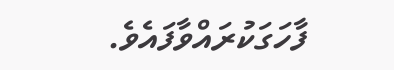ފާހަގަކުރައްވާފައެވެ.